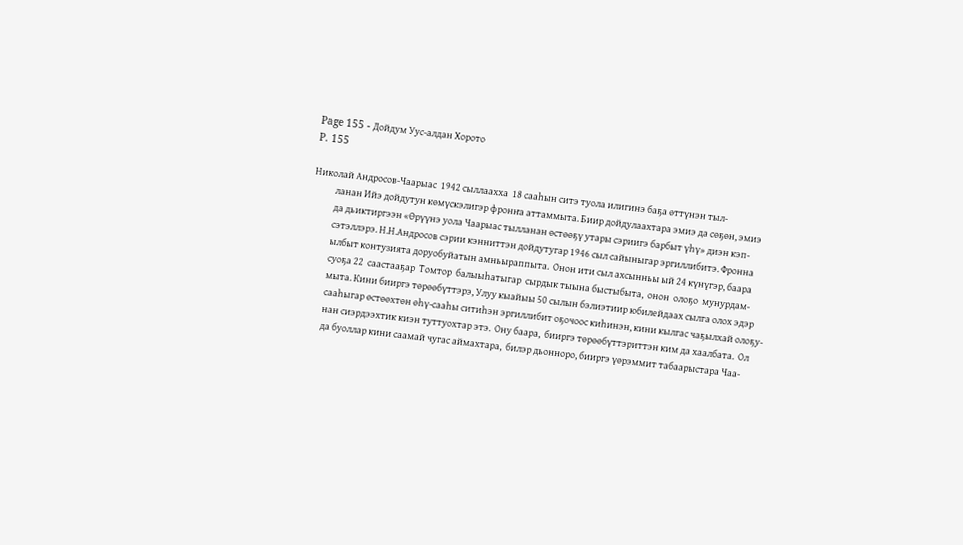Page 155 - Дойдум Уус-алдан Хорото
P. 155

Николай Андросов-Чаарыас  1942 сыллаахха  18 сааһын ситэ туола илигинэ баҕа өттүнэн тыл-
           ланан Ийэ дойдутун көмүскэлигэр фронҥа аттаммыта. Биир дойдулаахтара эмиэ да сөҕөн, эмиэ
           да дьиктиргээн «Өрүүнэ уола Чаарыас тылланан өстөөҕү утары сэриигэ барбыт үһү» диэн кэп-
           сэтэллэрэ. Н.Н.Андросов сэрии кэнниттэн дойдутугар 1946 сыл сайыныгар эргиллибитэ. Фронна
           ылбыт контузията доруобуйатын амньыраппыта.  Онон ити сыл ахсынньы ый 24 күнүгэр, баара
           суоҕа 22  саастааҕар  Томтор  балыыһатыгар  сырдык тыына быстыбыта,  онон  олоҕо  мунурдам-
           мыта. Кини бииргэ төрөөбүттэрэ, Улуу кыайыы 50 сылын бэлиэтиир юбилейдаах сылга олох эдэр
           сааһыгар өстөөхтөн өһү-сааһы ситиһэн эргиллибит оҕочоос киһинэн, кини кылгас чаҕылхай олоҕу-
           нан сиэрдээхтик киэн туттуохтар этэ.  Ону баара,  бииргэ төрөөбүттэриттэн ким да хаалбата.  Ол
           да буоллар кини саамай чугас аймахтара,  билэр дьонноро, бииргэ үөрэммит табаарыстара Чаа-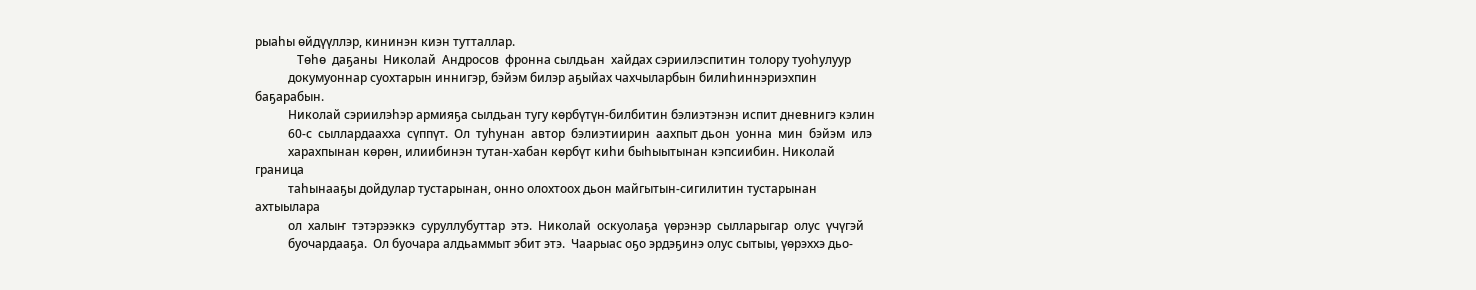рыаһы өйдүүллэр, кининэн киэн тутталлар.
              Төһө  даҕаны  Николай  Андросов  фронна сылдьан  хайдах сэриилэспитин толору туоһулуур
           докумуоннар суохтарын иннигэр, бэйэм билэр аҕыйах чахчыларбын билиһиннэриэхпин баҕарабын.
           Николай сэриилэһэр армияҕа сылдьан тугу көрбүтүн-билбитин бэлиэтэнэн испит дневнигэ кэлин
           60-с  сыллардаахха  сүппүт.  Ол  туһунан  автор  бэлиэтиирин  аахпыт дьон  уонна  мин  бэйэм  илэ
           харахпынан көрөн, илиибинэн тутан-хабан көрбүт киһи быһыытынан кэпсиибин. Николай граница
           таһынааҕы дойдулар тустарынан, онно олохтоох дьон майгытын-сигилитин тустарынан ахтыылара
           ол  халыҥ  тэтэрээккэ  суруллубуттар  этэ.  Николай  оскуолаҕа  үөрэнэр  сылларыгар  олус  үчүгэй
           буочардааҕа.  Ол буочара алдьаммыт эбит этэ.  Чаарыас оҕо эрдэҕинэ олус сытыы, үөрэххэ дьо-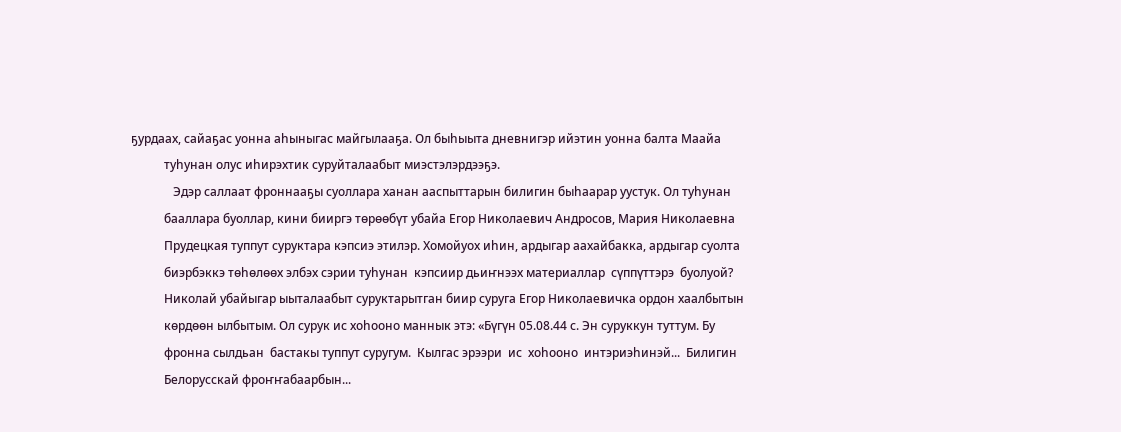ҕурдаах, сайаҕас уонна аһыныгас майгылааҕа. Ол быһыыта дневнигэр ийэтин уонна балта Маайа
           туһунан олус иһирэхтик суруйталаабыт миэстэлэрдээҕэ.
              Эдэр саллаат фроннааҕы суоллара ханан ааспыттарын билигин быһаарар уустук. Ол туһунан
           бааллара буоллар, кини бииргэ төрөөбүт убайа Егор Николаевич Андросов, Мария Николаевна
           Прудецкая туппут суруктара кэпсиэ этилэр. Хомойуох иһин, ардыгар аахайбакка, ардыгар суолта
           биэрбэккэ төһөлөөх элбэх сэрии туһунан  кэпсиир дьиҥнээх материаллар  сүппүттэрэ  буолуой?
           Николай убайыгар ыыталаабыт суруктарытган биир суруга Егор Николаевичка ордон хаалбытын
           көрдөөн ылбытым. Ол сурук ис хоһооно маннык этэ: «Бүгүн 05.08.44 с. Эн суруккун туттум. Бу
           фронна сылдьан  бастакы туппут суругум.  Кылгас эрээри  ис  хоһооно  интэриэһинэй...  Билигин
           Белорусскай фроҥҥабаарбын...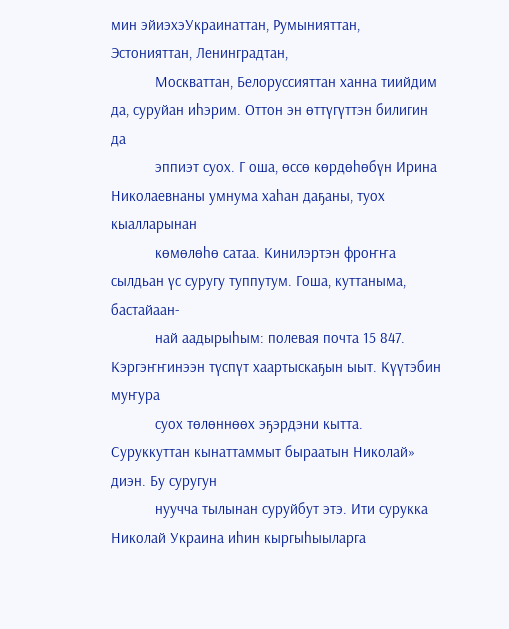мин эйиэхэУкраинаттан, Румынияттан, Эстонияттан, Ленинградтан,
           Москваттан, Белоруссияттан ханна тиийдим да, суруйан иһэрим. Оттон эн өттүгүттэн билигин да
           эппиэт суох. Г оша, өссө көрдөһөбүн Ирина Николаевнаны умнума хаһан даҕаны, туох кыалларынан
           көмөлөһө сатаа. Кинилэртэн фроҥҥа сылдьан үс суругу туппутум. Гоша, куттаныма, бастайаан-
           най аадырыһым: полевая почта 15 847. Кэргэҥҥинээн түспүт хаартыскаҕын ыыт. Күүтэбин муҥура
           суох төлөннөөх эҕэрдэни кытта. Суруккуттан кынаттаммыт быраатын Николай» диэн. Бу суругун
           нуучча тылынан суруйбут этэ. Ити сурукка Николай Украина иһин кыргыһыыларга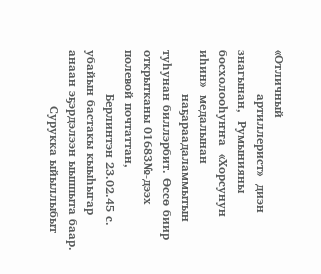«Отличный
           артиллерист»  диэн  знагынан,  Румынияны  босхолооһуҥҥа  «Хорсунун  иһин»  медалынан
           наҕараадаламмытын туһунан биллэрбит. Өссө биир открытканы 01683№-дээх полевой почтаттан,
           Берлинтэн 23.02.45 с. убайын бастакы кыыһыгар анаан эҕэрдэлээн ыыппыта баар.
              Сурукка ыйыллыбыт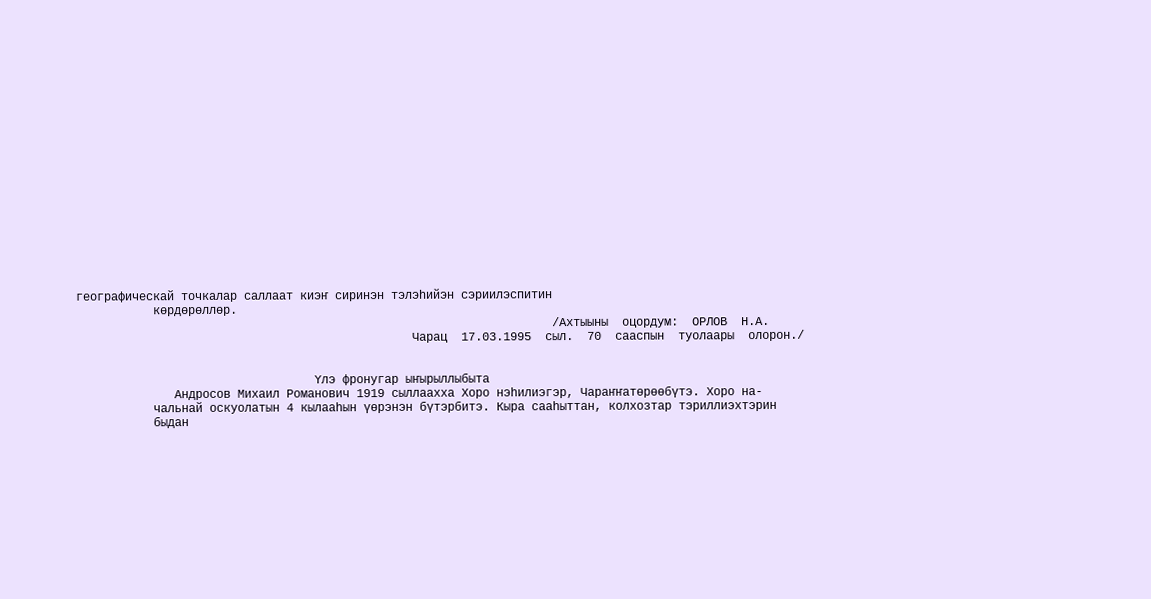географическай точкалар саллаат киэҥ сиринэн тэлэһийэн сэриилэспитин
           көрдөрөллөр.
                                                                    /Ахтыыны  оцордум:  ОРЛОВ  Н.А.
                                                Чарац  17.03.1995  сыл.  70  сааспын  туолаары  олорон./


                                  Үлэ фронугар ыҥырыллыбыта
              Андросов Михаил Романович 1919 сыллаахха Хоро нэһилиэгэр, Чараҥҥатөрөөбүтэ. Хоро на-
           чальнай оскуолатын 4 кылааһын үөрэнэн бүтэрбитэ. Кыра сааһыттан, колхозтар тэриллиэхтэрин
           быдан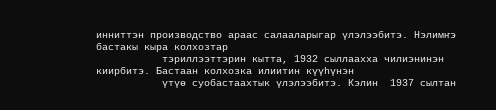инниттэн производство араас салааларыгар үлэлээбитэ. Нэлимҥэ бастакы кыра колхозтар
           тэриллээттэрин кытта, 1932 сыллаахха чилиэнинэн киирбитэ. Бастаан колхозка илиитин күүһүнэн
           үтүө суобастаахтык үлэлээбитэ. Кэлин  1937 сылтан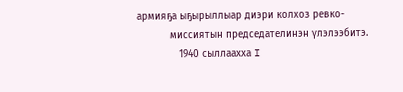армияҕа ыҕырыллыар диэри колхоз ревко-
           миссиятын председателинэн үлэлээбитэ.
              1940 сыллаахха I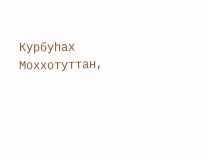Курбуһах Моххотуттан,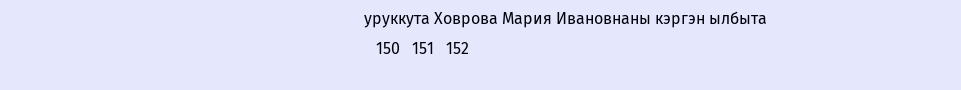уруккута Ховрова Мария Ивановнаны кэргэн ылбыта
   150   151   152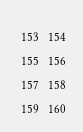153   154   155   156   157   158   159   160